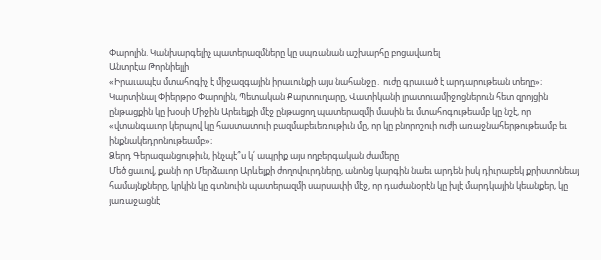Փարոլին. Կանխարգելիչ պատերազմները կը սպռանան աշխարհը բոցավառել
Անտրէա Թորնիելլի
«Իրաւապէս մտահոգիչ է միջազգային իրաւունքի այս նահանջը․ ուժը գրաւած է արդարութեան տեղը»։ Կարտինալ Փիերթրօ Փարոլին, Պետական Քարտուղարը, Վատիկանի լրատուամիջոցներուն հետ զրոյցին ընթացքին կը խօսի Միջին Արեւելքի մէջ ընթացող պատերազմի մասին եւ մտահոգութեամբ կը նշէ, որ «վտանգաւոր կերպով կը հաստատուի բազմաբեւեռութիւն մը, որ կը բնորոշուի ուժի առաջնահերթութեամբ եւ ինքնակեդրոնութեամբ»։
Ձերդ Գերազանցութիւն, ինչպէ՞ս կ՛ ապրիք այս ողբերգական ժամերը
Մեծ ցաւով, քանի որ Մերձաւոր Արևելքի ժողովուրդները, անոնց կարգին նաեւ արդեն իսկ դիւրաբեկ քրիստոնեայ համայնքները, կրկին կը գտնուին պատերազմի սարսափի մէջ, որ դաժանօրէն կը խլէ մարդկային կեանքեր, կը յառաջացնէ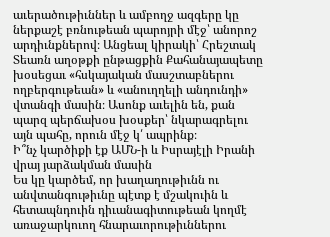աւերածութիւններ և ամբողջ ազգերը կը ներքաշէ բռնութեան պարոյրի մէջ՝ անորոշ արդիւնքներով։ Անցեալ կիրակի՝ Հրեշտակ Տեառն աղօթքի ընթացքին Քահանայապետը խօսեցաւ «հսկայական մասշտաբներու ողբերգութեան» և «անուղղելի անդունդի» վտանգի մասին։ Ասոնք աւելին են, քան պարզ պերճախօս խօսքեր՝ նկարագրելու այն պահը, որուն մէջ կ՛ ապրինք։
Ի՞նչ կարծիքի էք ԱՄՆ-ի և Իսրայէլի Իրանի վրայ յարձակման մասին
Ես կը կարծեմ, որ խաղաղութիւնն ու անվտանգութիւնը պէտք է մշակուին և հետապնդուին դիւանագիտութեան կողմէ առաջարկուող հնարաւորութիւններու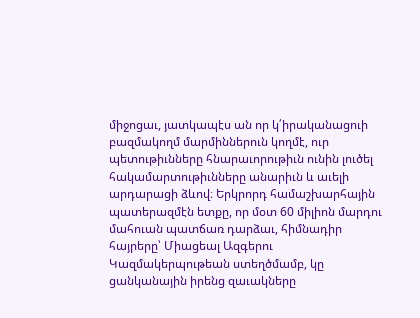միջոցաւ, յատկապէս ան որ կ՛իրականացուի բազմակողմ մարմիններուն կողմէ, ուր պետութիւնները հնարաւորութիւն ունին լուծել հակամարտութիւնները անարիւն և աւելի արդարացի ձևով։ Երկրորդ համաշխարհային պատերազմէն ետքը, որ մօտ 60 միլիոն մարդու մահուան պատճառ դարձաւ, հիմնադիր հայրերը՝ Միացեալ Ազգերու Կազմակերպութեան ստեղծմամբ, կը ցանկանային իրենց զաւակները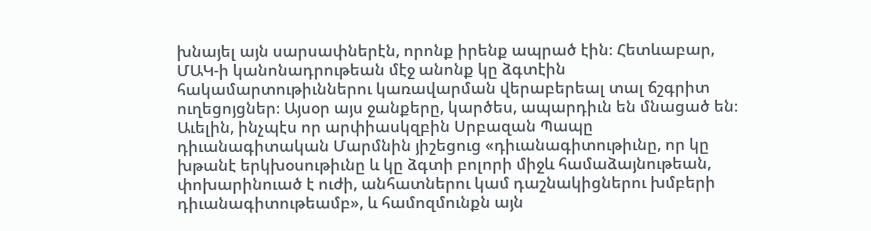խնայել այն սարսափներէն, որոնք իրենք ապրած էին։ Հետևաբար, ՄԱԿ-ի կանոնադրութեան մէջ անոնք կը ձգտէին հակամարտութիւններու կառավարման վերաբերեալ տալ ճշգրիտ ուղեցոյցներ։ Այսօր այս ջանքերը, կարծես, ապարդիւն են մնացած են։ Աւելին, ինչպէս որ արփիասկզբին Սրբազան Պապը դիւանագիտական Մարմնին յիշեցուց «դիւանագիտութիւնը, որ կը խթանէ երկխօսութիւնը և կը ձգտի բոլորի միջև համաձայնութեան, փոխարինուած է ուժի, անհատներու կամ դաշնակիցներու խմբերի դիւանագիտութեամբ», և համոզմունքն այն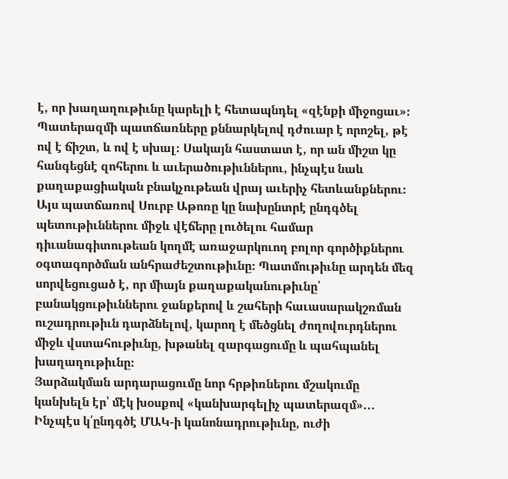է, որ խաղաղութիւնը կարելի է հետապնդել «զէնքի միջոցաւ»։ Պատերազմի պատճառները քննարկելով դժուար է որոշել, թէ ով է ճիշտ, և ով է սխալ։ Սակայն հաստատ է, որ ան միշտ կը հանգեցնէ զոհերու և աւերածութիւններու, ինչպէս նաև քաղաքացիական բնակչութեան վրայ աւերիչ հետևանքներու։ Այս պատճառով Սուրբ Աթոռը կը նախընտրէ ընդգծել պետութիւններու միջև վէճերը լուծելու համար դիւանագիտութեան կողմէ առաջարկուող բոլոր գործիքներու օգտագործման անհրաժեշտութիւնը։ Պատմութիւնը արդեն մեզ սորվեցուցած է, որ միայն քաղաքականութիւնը՝ բանակցութիւններու ջանքերով և շահերի հաւասարակշռման ուշադրութիւն դարձնելով, կարող է մեծցնել ժողովուրդներու միջև վստահութիւնը, խթանել զարգացումը և պահպանել խաղաղութիւնը։
Յարձակման արդարացումը նոր հրթիռներու մշակումը կանխելն էր՝ մէկ խօսքով «կանխարգելիչ պատերազմ»...
Ինչպէս կ՛ընդգծէ ՄԱԿ-ի կանոնադրութիւնը, ուժի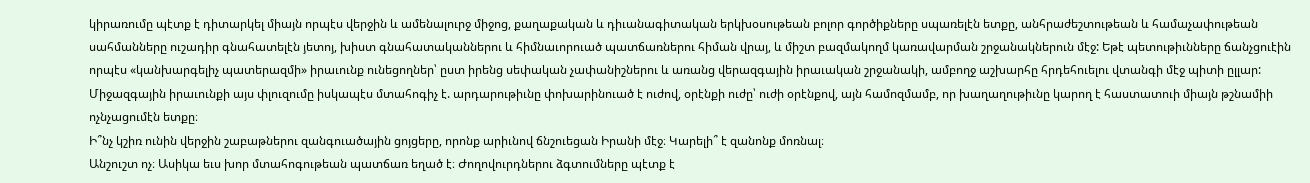կիրառումը պէտք է դիտարկել միայն որպէս վերջին և ամենալուրջ միջոց, քաղաքական և դիւանագիտական երկխօսութեան բոլոր գործիքները սպառելէն ետքը, անհրաժեշտութեան և համաչափութեան սահմանները ուշադիր գնահատելէն յետոյ, խիստ գնահատականներու և հիմնաւորուած պատճառներու հիման վրայ, և միշտ բազմակողմ կառավարման շրջանակներուն մէջ: Եթէ պետութիւնները ճանչցուէին որպէս «կանխարգելիչ պատերազմի» իրաւունք ունեցողներ՝ ըստ իրենց սեփական չափանիշներու և առանց վերազգային իրաւական շրջանակի, ամբողջ աշխարհը հրդեհուելու վտանգի մէջ պիտի ըլլար: Միջազգային իրաւունքի այս փլուզումը իսկապէս մտահոգիչ է. արդարութիւնը փոխարինուած է ուժով, օրէնքի ուժը՝ ուժի օրէնքով, այն համոզմամբ, որ խաղաղութիւնը կարող է հաստատուի միայն թշնամիի ոչնչացումէն ետքը։
Ի՞նչ կշիռ ունին վերջին շաբաթներու զանգուածային ցոյցերը, որոնք արիւնով ճնշուեցան Իրանի մէջ։ Կարելի՞ է զանոնք մոռնալ։
Անշուշտ ոչ։ Ասիկա եւս խոր մտահոգութեան պատճառ եղած է։ Ժողովուրդներու ձգտումները պէտք է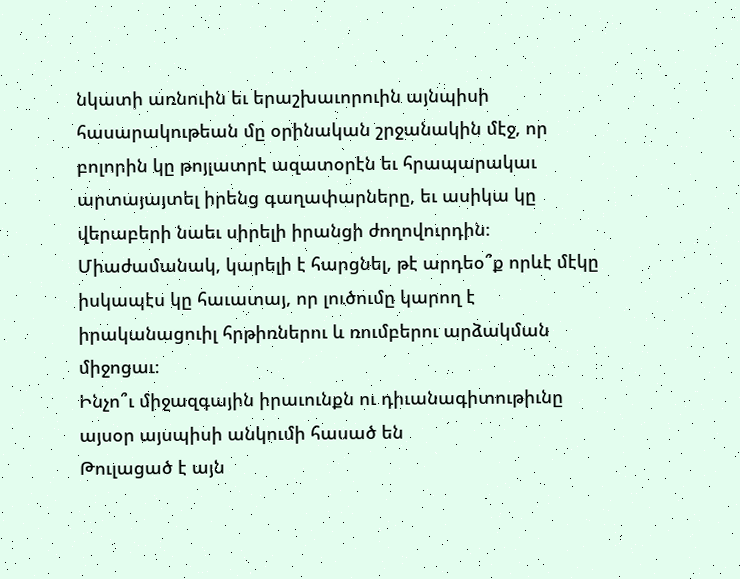նկատի առնուին եւ երաշխաւորուին այնպիսի հասարակութեան մը օրինական շրջանակին մէջ, որ բոլորին կը թոյլատրէ ազատօրէն եւ հրապարակաւ արտայայտել իրենց գաղափարները, եւ ասիկա կը վերաբերի նաեւ սիրելի իրանցի ժողովուրդին։ Միաժամանակ, կարելի է հարցնել, թէ արդեօ՞ք որևէ մէկը իսկապէս կը հաւատայ, որ լուծումը կարող է իրականացուիլ հրթիռներու և ռումբերու արձակման միջոցաւ։
Ինչո՞ւ միջազգային իրաւունքն ու դիւանագիտութիւնը այսօր այսպիսի անկումի հասած են
Թուլացած է այն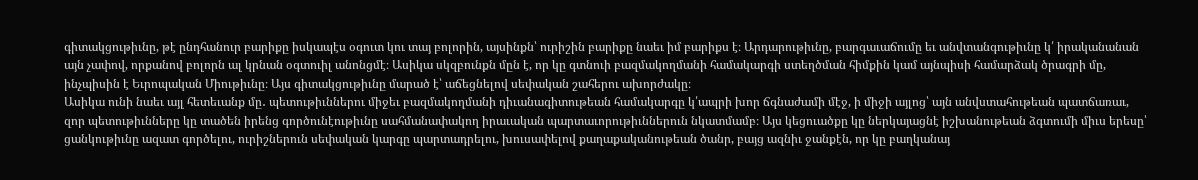գիտակցութիւնը, թէ ընդհանուր բարիքը իսկապէս օգուտ կու տայ բոլորին, այսինքն՝ ուրիշին բարիքը նաեւ իմ բարիքս է։ Արդարութիւնը, բարգաւաճումը եւ անվտանգութիւնը կ՛ իրականանան այն չափով, որքանով բոլորն ալ կրնան օգտուիլ անոնցմէ։ Ասիկա սկզբունքն մըն է, որ կը գտնուի բազմակողմանի համակարգի ստեղծման հիմքին կամ այնպիսի համարձակ ծրագրի մը, ինչպիսին է Եւրոպական Միութիւնը։ Այս գիտակցութիւնը մարած է՝ աճեցնելով սեփական շահերու ախորժակը։
Ասիկա ունի նաեւ այլ հետեւանք մը․ պետութիւններու միջեւ բազմակողմանի դիւանագիտութեան համակարգը կ՛ապրի խոր ճգնաժամի մէջ, ի միջի այլոց՝ այն անվստահութեան պատճառաւ, զոր պետութիւնները կը տածեն իրենց գործունէութիւնը սահմանափակող իրաւական պարտաւորութիւններուն նկատմամբ։ Այս կեցուածքը կը ներկայացնէ իշխանութեան ձգտումի միւս երեսը՝ ցանկութիւնը ազատ գործելու, ուրիշներուն սեփական կարգը պարտադրելու, խուսափելով քաղաքականութեան ծանր, բայց ազնիւ ջանքէն, որ կը բաղկանայ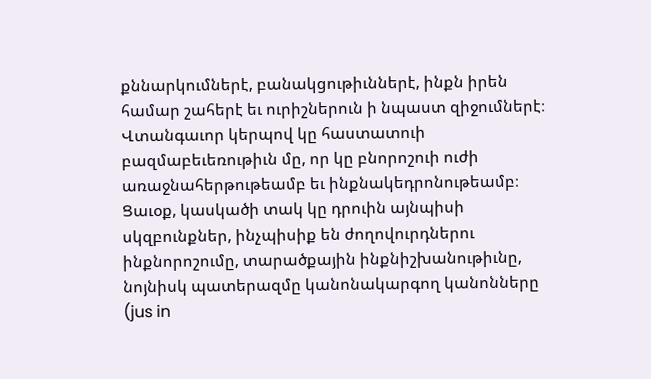քննարկումներէ, բանակցութիւններէ, ինքն իրեն համար շահերէ եւ ուրիշներուն ի նպաստ զիջումներէ։
Վտանգաւոր կերպով կը հաստատուի բազմաբեւեռութիւն մը, որ կը բնորոշուի ուժի առաջնահերթութեամբ եւ ինքնակեդրոնութեամբ։ Ցաւօք, կասկածի տակ կը դրուին այնպիսի սկզբունքներ, ինչպիսիք են ժողովուրդներու ինքնորոշումը, տարածքային ինքնիշխանութիւնը, նոյնիսկ պատերազմը կանոնակարգող կանոնները (jus in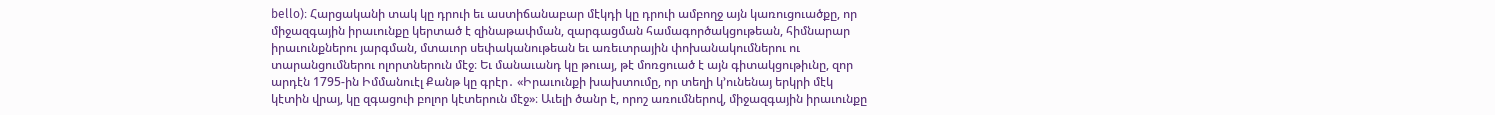bello)։ Հարցականի տակ կը դրուի եւ աստիճանաբար մէկդի կը դրուի ամբողջ այն կառուցուածքը, որ միջազգային իրաւունքը կերտած է զինաթափման, զարգացման համագործակցութեան, հիմնարար իրաւունքներու յարգման, մտաւոր սեփականութեան եւ առեւտրային փոխանակումներու ու տարանցումներու ոլորտներուն մէջ։ Եւ մանաւանդ կը թուայ, թէ մոռցուած է այն գիտակցութիւնը, զոր արդէն 1795-ին Իմմանուէլ Քանթ կը գրէր․ «Իրաւունքի խախտումը, որ տեղի կ’ունենայ երկրի մէկ կէտին վրայ, կը զգացուի բոլոր կէտերուն մէջ»։ Աւելի ծանր է, որոշ առումներով, միջազգային իրաւունքը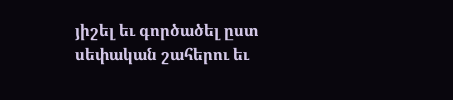յիշել եւ գործածել ըստ սեփական շահերու եւ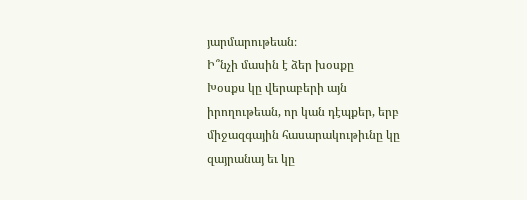յարմարութեան։
Ի՞նչի մասին է ձեր խօսքը
Խօսքս կը վերաբերի այն իրողութեան, որ կան դէպքեր, երբ միջազգային հասարակութիւնը կը զայրանայ եւ կը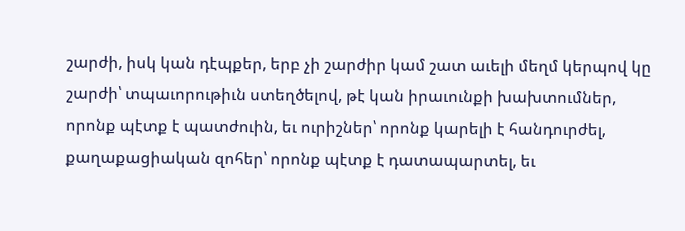շարժի, իսկ կան դէպքեր, երբ չի շարժիր կամ շատ աւելի մեղմ կերպով կը շարժի՝ տպաւորութիւն ստեղծելով, թէ կան իրաւունքի խախտումներ, որոնք պէտք է պատժուին, եւ ուրիշներ՝ որոնք կարելի է հանդուրժել, քաղաքացիական զոհեր՝ որոնք պէտք է դատապարտել, եւ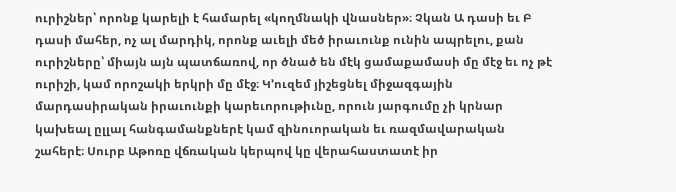ուրիշներ՝ որոնք կարելի է համարել «կողմնակի վնասներ»։ Չկան Ա դասի եւ Բ դասի մահեր, ոչ ալ մարդիկ, որոնք աւելի մեծ իրաւունք ունին ապրելու, քան ուրիշները՝ միայն այն պատճառով, որ ծնած են մէկ ցամաքամասի մը մէջ եւ ոչ թէ ուրիշի, կամ որոշակի երկրի մը մէջ։ Կ’ուզեմ յիշեցնել միջազգային մարդասիրական իրաւունքի կարեւորութիւնը, որուն յարգումը չի կրնար կախեալ ըլլալ հանգամանքներէ կամ զինուորական եւ ռազմավարական շահերէ։ Սուրբ Աթոռը վճռական կերպով կը վերահաստատէ իր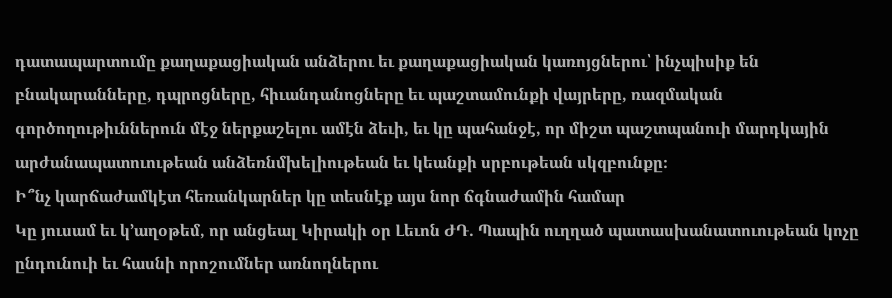դատապարտումը քաղաքացիական անձերու եւ քաղաքացիական կառոյցներու՝ ինչպիսիք են բնակարանները, դպրոցները, հիւանդանոցները եւ պաշտամունքի վայրերը, ռազմական գործողութիւններուն մէջ ներքաշելու ամէն ձեւի, եւ կը պահանջէ, որ միշտ պաշտպանուի մարդկային արժանապատուութեան անձեռնմխելիութեան եւ կեանքի սրբութեան սկզբունքը։
Ի՞նչ կարճաժամկէտ հեռանկարներ կը տեսնէք այս նոր ճգնաժամին համար
Կը յուսամ եւ կ’աղօթեմ, որ անցեալ Կիրակի օր Լեւոն ԺԴ. Պապին ուղղած պատասխանատուութեան կոչը ընդունուի եւ հասնի որոշումներ առնողներու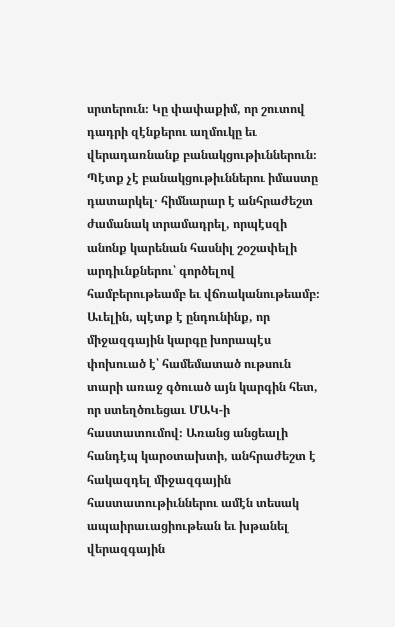սրտերուն։ Կը փափաքիմ, որ շուտով դադրի զէնքերու աղմուկը եւ վերադառնանք բանակցութիւններուն։ Պէտք չէ բանակցութիւններու իմաստը դատարկել․ հիմնարար է անհրաժեշտ ժամանակ տրամադրել, որպէսզի անոնք կարենան հասնիլ շօշափելի արդիւնքներու՝ գործելով համբերութեամբ եւ վճռականութեամբ։
Աւելին, պէտք է ընդունինք, որ միջազգային կարգը խորապէս փոխուած է՝ համեմատած ութսուն տարի առաջ գծուած այն կարգին հետ, որ ստեղծուեցաւ ՄԱԿ-ի հաստատումով։ Առանց անցեալի հանդէպ կարօտախտի, անհրաժեշտ է հակազդել միջազգային հաստատութիւններու ամէն տեսակ ապաիրաւացիութեան եւ խթանել վերազգային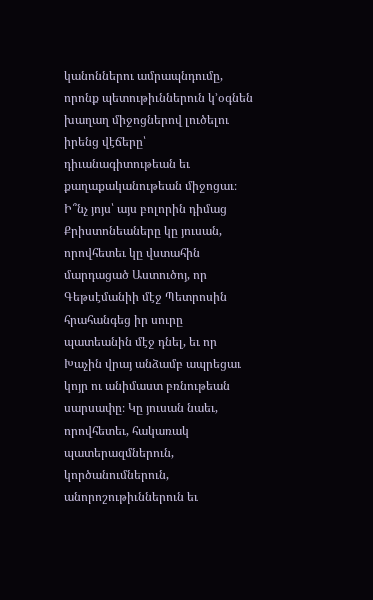կանոններու ամրապնդումը, որոնք պետութիւններուն կ’օգնեն խաղաղ միջոցներով լուծելու իրենց վէճերը՝ դիւանագիտութեան եւ քաղաքականութեան միջոցաւ։
Ի՞նչ յոյս՝ այս բոլորին դիմաց
Քրիստոնեաները կը յուսան, որովհետեւ կը վստահին մարդացած Աստուծոյ, որ Գեթսէմանիի մէջ Պետրոսին հրահանգեց իր սուրը պատեանին մէջ դնել, եւ որ Խաչին վրայ անձամբ ապրեցաւ կոյր ու անիմաստ բռնութեան սարսափը։ Կը յուսան նաեւ, որովհետեւ, հակառակ պատերազմներուն, կործանումներուն, անորոշութիւններուն եւ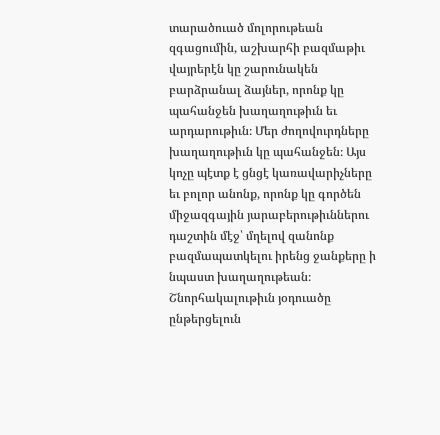տարածուած մոլորութեան զգացումին, աշխարհի բազմաթիւ վայրերէն կը շարունակեն բարձրանալ ձայներ, որոնք կը պահանջեն խաղաղութիւն եւ արդարութիւն։ Մեր ժողովուրդները խաղաղութիւն կը պահանջեն։ Այս կոչը պէտք է ցնցէ կառավարիչները եւ բոլոր անոնք, որոնք կը գործեն միջազգային յարաբերութիւններու դաշտին մէջ՝ մղելով զանոնք բազմապատկելու իրենց ջանքերը ի նպաստ խաղաղութեան։
Շնորհակալութիւն յօդուածը ընթերցելուն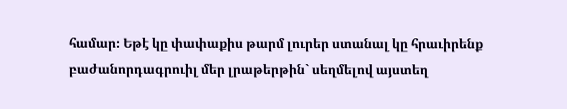համար։ Եթէ կը փափաքիս թարմ լուրեր ստանալ կը հրաւիրենք բաժանորդագրուիլ մեր լրաթերթին` սեղմելով այստեղ